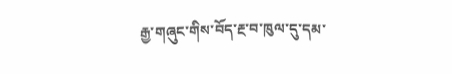རྒྱ་གཞུང་གིས་བོད་རྔ་བ་ཁུལ་དུ་དམ་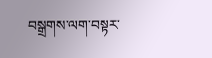བསྒྲགས་ལག་བསྟར་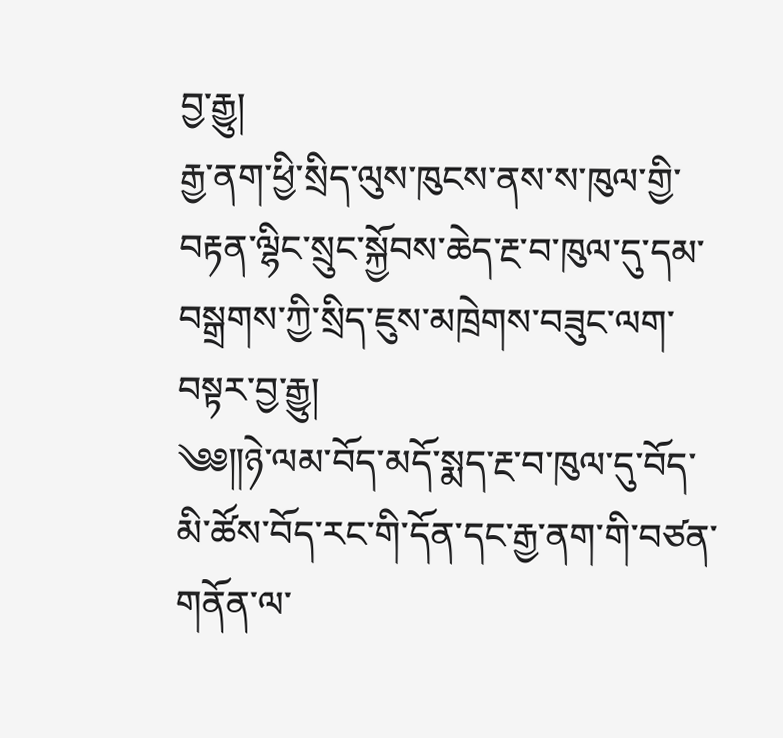བྱ་རྒྱུ།
རྒྱ་ནག་ཕྱི་སྲིད་ལུས་ཁུངས་ནས་ས་ཁུལ་གྱི་བརྟན་ལྷིང་སྲུང་སྐྱོབས་ཆེད་རྔ་བ་ཁུལ་དུ་དམ་བསྒྲགས་ཀྱི་སྲིད་ཇུས་མཁྲེགས་བཟུང་ལག་བསྟར་བྱ་རྒྱུ།
༄༅༎ཉེ་ལམ་བོད་མདོ་སྨད་རྔ་བ་ཁུལ་དུ་བོད་མི་ཚོས་བོད་རང་གི་དོན་དང་རྒྱ་ནག་གི་བཙན་གནོན་ལ་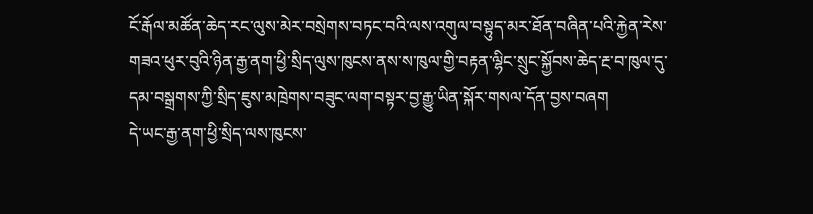ངོ་རྒོལ་མཚོན་ཆེད་རང་ལུས་མེར་བསྲེགས་བཏང་བའི་ལས་འགུལ་བསྟུད་མར་ཐོན་བཞིན་པའི་རྐྱེན་རེས་གཟའ་ཕུར་བུའི་ཉིན་རྒྱ་ནག་ཕྱི་སྲིད་ལུས་ཁུངས་ནས་ས་ཁུལ་གྱི་བརྟན་ལྷིང་སྲུང་སྐྱོབས་ཆེད་རྔ་བ་ཁུལ་དུ་དམ་བསྒྲགས་ཀྱི་སྲིད་ཇུས་མཁྲེགས་བཟུང་ལག་བསྟར་བྱ་རྒྱུ་ཡིན་སྐོར་གསལ་དོན་བྱས་བཞག
དེ་ཡང་རྒྱ་ནག་ཕྱི་སྲིད་ལས་ཁུངས་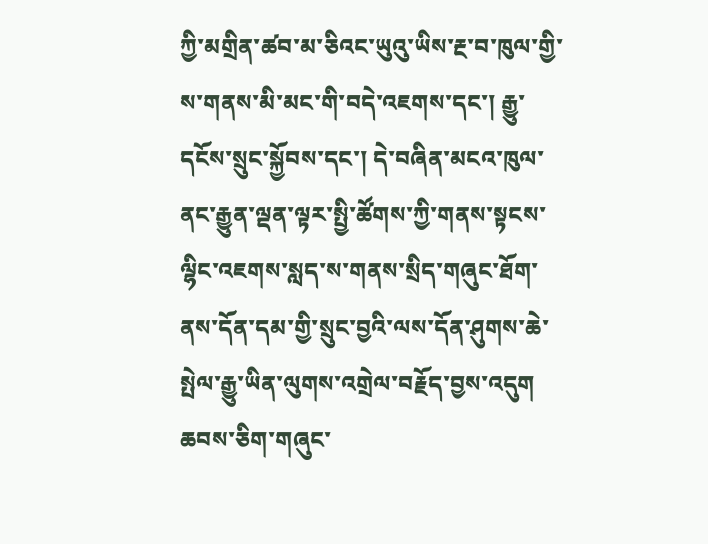ཀྱི་མགྲིན་ཚབ་མ་ཅིའང་ཡུའུ་ཡིས་རྔ་བ་ཁུལ་གྱི་ས་གནས་མི་མང་གི་བདེ་འཇགས་དང་། རྒྱུ་དངོས་སྲུང་སྐྱོབས་དང་། དེ་བཞིན་མངའ་ཁུལ་ནང་རྒྱུན་ལྡན་ལྟར་སྤྱི་ཚོགས་ཀྱི་གནས་སྟངས་ལྷིང་འཇགས་སླད་ས་གནས་སྲིད་གཞུང་ཐོག་ནས་དོན་དམ་གྱི་སྲུང་བྱའི་ལས་དོན་ཤུགས་ཆེ་སྤེལ་རྒྱུ་ཡིན་ལུགས་འགྲེལ་བརྗོད་བྱས་འདུག ཆབས་ཅིག་གཞུང་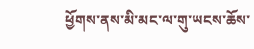ཕྱོགས་ནས་མི་མང་ལ་གུ་ཡངས་ཆོས་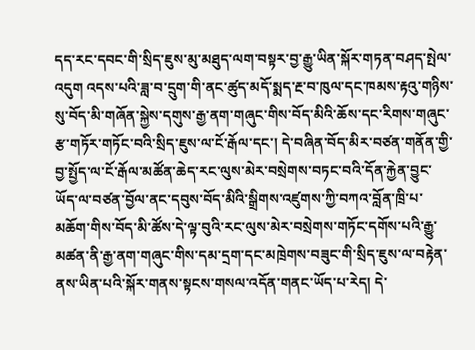དད་རང་དབང་གི་སྲིད་ཇུས་མུ་མཐུད་ལག་བསྟར་བྱ་རྒྱུ་ཡིན་སྐོར་གཏན་བཤད་སྤེལ་འདུག འདས་པའི་ཟླ་བ་དྲུག་གི་ནང་ཚུད་མདོ་སྨད་རྔ་བ་ཁུལ་དང་ཁམས་རྟའུ་གཉིས་སུ་བོད་མི་གཞོན་སྐྱེས་དགུས་རྒྱ་ནག་གཞུང་གིས་བོད་མིའི་ཆོས་དང་རིགས་གཞུང་རྩ་གཏོར་གཏོང་བའི་སྲིད་ཇུས་ལ་ངོ་རྒོལ་དང་། དེ་བཞིན་བོད་མིར་བཙན་གནོན་གྱི་བྱ་སྤྱོད་ལ་ངོ་རྒོལ་མཚོན་ཆེད་རང་ལུས་མེར་བསྲེགས་བཏང་བའི་དོན་རྐྱེན་བྱུང་ཡོད་ལ་བཙན་བྱོལ་ནང་དབུས་བོད་མིའི་སྒྲིགས་འཛུགས་ཀྱི་བཀའ་བློན་ཁྲི་པ་མཆོག་གིས་བོད་མི་ཚོས་དེ་ལྟ་བུའི་རང་ལུས་མེར་བསྲེགས་གཏོང་དགོས་པའི་རྒྱུ་མཚན་ནི་རྒྱ་ནག་གཞུང་གིས་དམ་དྲག་དང་མཁྲེགས་བཟུང་གི་སྲིད་ཇུས་ལ་བརྟེན་ནས་ཡིན་པའི་སྐོར་གནས་སྟངས་གསལ་འདོན་གནང་ཡོད་པ་རེད། དེ་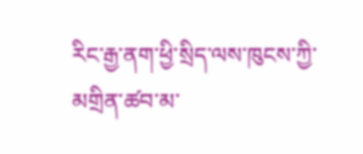རིང་རྒྱ་ནག་ཕྱི་སྲིད་ལས་ཁུངས་ཀྱི་མགྲིན་ཚབ་མ་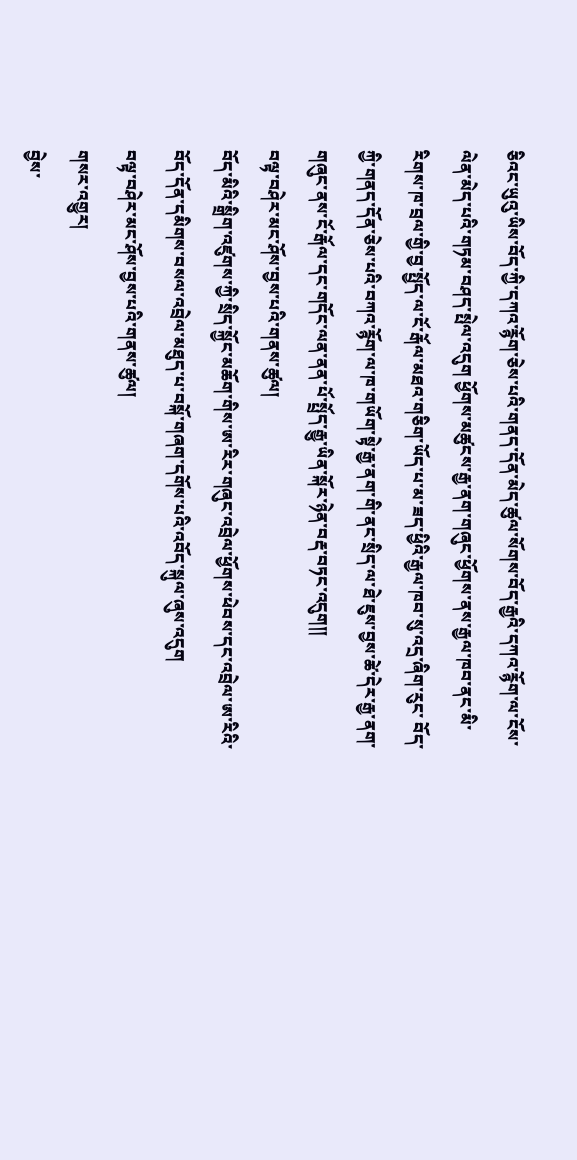ཅིའང་ཡུའུ་ཡིས་བོད་ཀྱི་དཀའ་རྙོག་ཅེས་པའི་གནད་དོན་མེད་ཚུལ་སོགས་བོད་རྒྱའི་དཀའ་རྙོག་ལ་ངོས་ལེན་མེད་པའི་གཏམ་བཤད་སྤེལ་འདུག ཕྱོགས་མཚུངས་རྒྱ་ནག་གཞུང་ཕྱོགས་ནས་རྒྱལ་ཁབ་ནང་མི་རིགས་ཁ་བྲལ་གྱི་བྱ་སྤྱོད་ལ་ངོ་རྒོལ་མཐའ་གཅིག་ཡོད་པ་མ་ཟད་ཕྱིའི་རྒྱལ་ཁབ་སུ་འདྲ་ཞིག་རུང་ བོད་ཀྱི་གནད་དོན་ཅེས་པའི་བཀའ་རྙོག་ལ་ཁ་གཡོག་སྟེ་རྒྱ་ནག་གི་ནང་སྲིད་ལ་ཐེ་ཇུས་བྱས་ཚེ་དེར་རྒྱ་ནག་གཞུང་ནས་ངོ་རྒོལ་དང་གདོང་ལན་ནན་པོ་སྤྲོད་རྒྱུ་ཡིན་སྐོར་ཉེན་བརྡ་བཏང་འདུག༎
བལྟ་བཤེར་མང་ཤོས་བྱས་པའི་གནས་ཚུལ།
བོད་མིའི་སྒྲིག་འཛུགས་ཀྱི་སྲིད་སྐྱོང་མཆོག་གིས་ཨ་རིར་གཞུང་འབྲེལ་ཕྱོགས་ཕེབས་དང་འབྲེལ་ཨ་རིའི་བོད་དོན་དམིགས་བསལ་འབྲེལ་མཐུད་པ་བསྐོ་གཞག་དགོས་པའི་འབོད་སྐུལ་ཞུས་འདུག
བལྟ་བཤེར་མང་ཤོས་བྱས་པའི་གནས་ཚུལ།
གསར་འགྱུར།
བྱེས་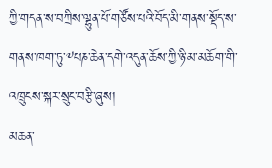ཀྱི་གདན་ས་བཀྲིས་ལྷུན་པོ་གཙོས་པའི་བོད་མི་གནས་སྡོད་ས་གནས་ཁག་ཏུ་༸པཎ་ཆེན་དགེ་འདུན་ཆོས་ཀྱི་ཉི་མ་མཆོག་གི་འཁྲུངས་སྐར་སྲུང་བརྩི་ཞུས།
མཆན་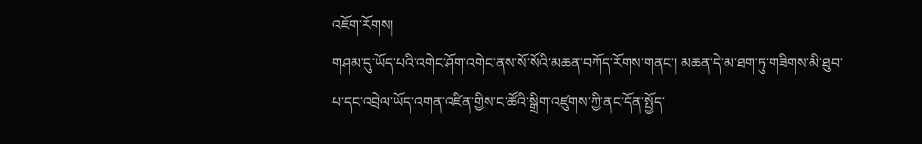འཇོག་རོགས།
གཤམ་དུ་ཡོད་པའི་འགེང་ཤོག་འགེང་ནས་སོ་སོའི་མཆན་བཀོད་རོགས་གནང་། མཆན་དེ་མ་ཐག་ཏུ་གཟིགས་མི་ཐུབ་པ་དང་འབྲེལ་ཡོད་འགན་འཛིན་གྱིས་ང་ཚོའི་སྒྲིག་འཛུགས་ཀྱི་ནང་དོན་སྤྱོད་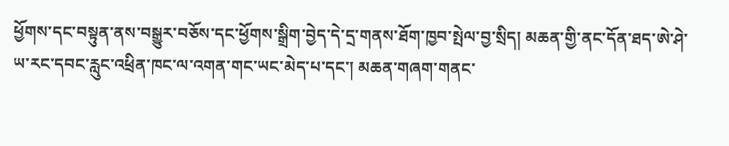ཕྱོགས་དང་བསྟུན་ནས་བསྒྱུར་བཅོས་དང་ཕྱོགས་སྒྲིག་བྱེད་དེ་དྲ་གནས་ཐོག་ཁྱབ་སྤེལ་བྱ་སྲིད། མཆན་གྱི་ནང་དོན་ཐད་ཨེ་ཤེ་ཡ་རང་དབང་རླུང་འཕྲིན་ཁང་ལ་འགན་གང་ཡང་མེད་པ་དང་། མཆན་གཞག་གནང་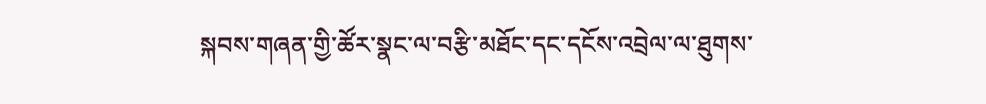སྐབས་གཞན་གྱི་ཚོར་སྣང་ལ་བརྩི་མཐོང་དང་དངོས་འབྲེལ་ལ་ཐུགས་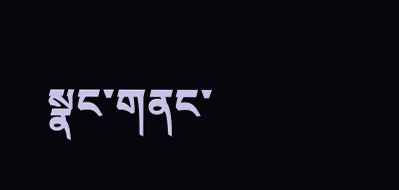སྣང་གནང་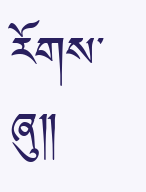རོགས་ཞུ༎